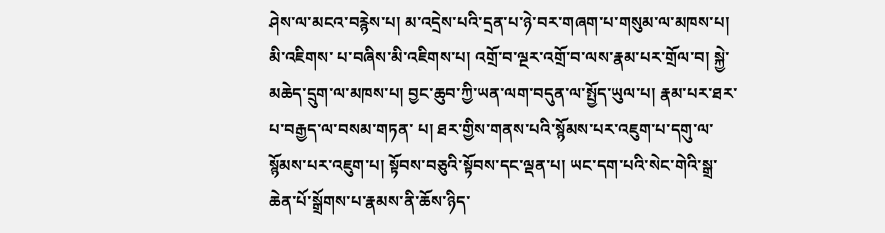ཤེས་ལ་མངའ་བརྙེས་པ། མ་འདྲེས་པའི་དྲན་པ་ཉེ་བར་གཞག་པ་གསུམ་ལ་མཁས་པ། མི་འཇིགས་ པ་བཞིས་མི་འཇིགས་པ། འགྲོ་བ་ལྔར་འགྲོ་བ་ལས་རྣམ་པར་གྲོལ་བ། སྐྱེ་མཆེད་དྲུག་ལ་མཁས་པ། བྱང་ཆུབ་ཀྱི་ཡན་ལག་བདུན་ལ་སྤྱོད་ཡུལ་པ། རྣམ་པར་ཐར་པ་བརྒྱད་ལ་བསམ་གཏན་ པ། ཐར་གྱིས་གནས་པའི་སྙོམས་པར་འཇུག་པ་དགུ་ལ་སྙོམས་པར་འཇུག་པ། སྟོབས་བཅུའི་སྟོབས་དང་ལྡན་པ། ཡང་དག་པའི་སེང་གེའི་སྒྲ་ཆེན་པོ་སྒྲོགས་པ་རྣམས་ནི་ཆོས་ཉིད་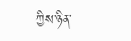ཀྱིས་ཉིན་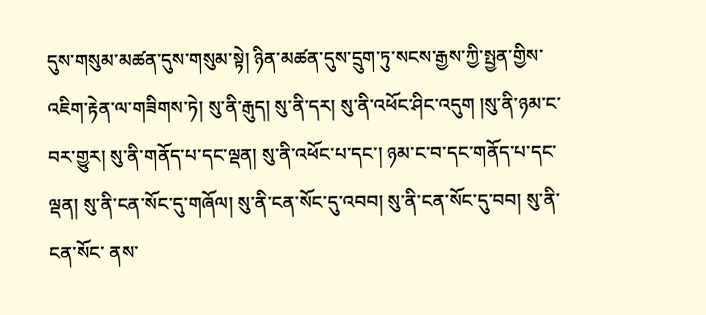དུས་གསུམ་མཚན་དུས་གསུམ་སྟེ། ཉིན་མཚན་དུས་དྲུག་ཏུ་སངས་རྒྱས་ཀྱི་སྤྱན་གྱིས་འཇིག་རྟེན་ལ་གཟིགས་ཏེ། སུ་ནི་རྒུད། སུ་ནི་དར། སུ་ནི་འཕོང་ཤིང་འདུག །སུ་ནི་ཉམ་ང་བར་གྱུར། སུ་ནི་གནོད་པ་དང་ལྡན། སུ་ནི་འཕོང་པ་དང་། ཉམ་ང་བ་དང་གནོད་པ་དང་ལྡན། སུ་ནི་ངན་སོང་དུ་གཞོལ། སུ་ནི་ངན་སོང་དུ་འབབ། སུ་ནི་ངན་སོང་དུ་བབ། སུ་ནི་ངན་སོང་ ནས་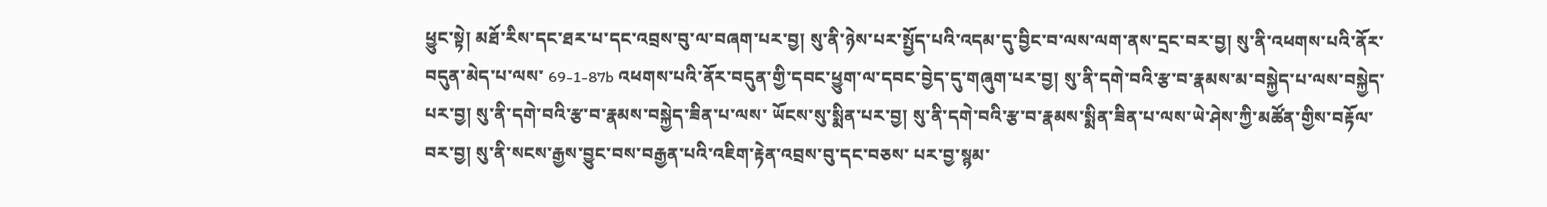ཕྱུང་སྟེ། མཐོ་རིས་དང་ཐར་པ་དང་འབྲས་བུ་ལ་བཞག་པར་བྱ། སུ་ནི་ཉེས་པར་སྤྱོད་པའི་འདམ་དུ་བྱིང་བ་ལས་ལག་ནས་དྲང་བར་བྱ། སུ་ནི་འཕགས་པའི་ནོར་བདུན་མེད་པ་ལས་ 69-1-87b འཕགས་པའི་ནོར་བདུན་གྱི་དབང་ཕྱུག་ལ་དབང་བྱེད་དུ་གཞུག་པར་བྱ། སུ་ནི་དགེ་བའི་རྩ་བ་རྣམས་མ་བསྐྱེད་པ་ལས་བསྐྱེད་པར་བྱ། སུ་ནི་དགེ་བའི་རྩ་བ་རྣམས་བསྐྱེད་ཟིན་པ་ལས་ ཡོངས་སུ་སྨིན་པར་བྱ། སུ་ནི་དགེ་བའི་རྩ་བ་རྣམས་སྨིན་ཟིན་པ་ལས་ཡེ་ཤེས་ཀྱི་མཚོན་གྱིས་བརྟོལ་བར་བྱ། སུ་ནི་སངས་རྒྱས་བྱུང་བས་བརྒྱན་པའི་འཇིག་རྟེན་འབྲས་བུ་དང་བཅས་ པར་བྱ་སྙམ་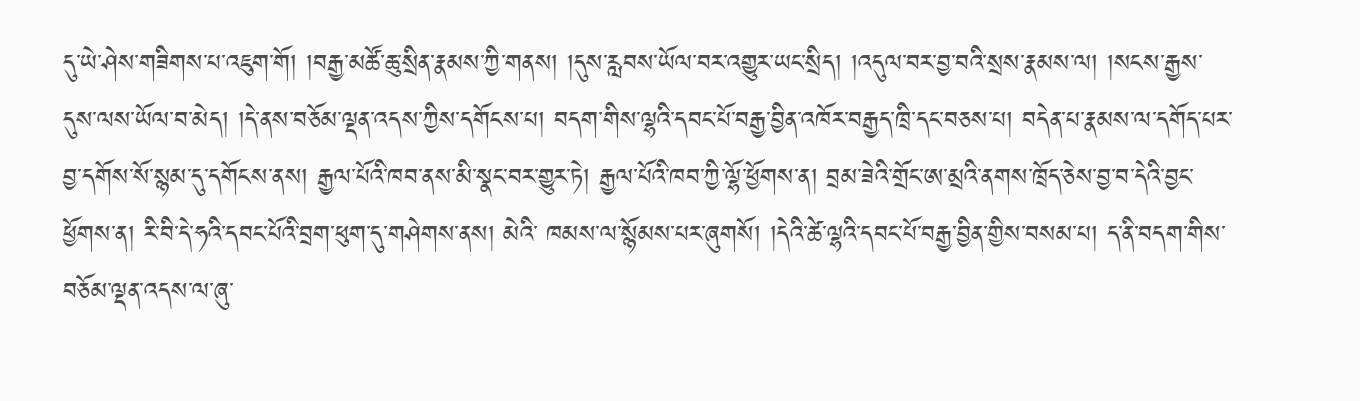དུ་ཡེ་ཤེས་གཟིགས་པ་འཇུག་གོ། །བརྒྱ་མཚོ་ཆུ་སྲིན་རྣམས་ཀྱི་གནས། །དུས་རླབས་ཡོལ་བར་འགྱུར་ཡང་སྲིད། །འདུལ་བར་བྱ་བའི་སྲས་རྣམས་ལ། །སངས་རྒྱས་ དུས་ལས་ཡོལ་བ་མེད། །དེ་ནས་བཅོམ་ལྡན་འདས་ཀྱིས་དགོངས་པ། བདག་གིས་ལྷའི་དབང་པོ་བརྒྱ་བྱིན་འཁོར་བརྒྱད་ཁྲི་དང་བཅས་པ། བདེན་པ་རྣམས་ལ་དགོད་པར་བྱ་དགོས་སོ་སྙམ་དུ་དགོངས་ནས། རྒྱལ་པོའི་ཁབ་ནས་མི་སྣང་བར་གྱུར་ཏེ། རྒྱལ་པོའི་ཁབ་ཀྱི་ལྷོ་ཕྱོགས་ན། བྲམ་ཟེའི་གྲོང་ཨ་མྲའི་ནགས་ཁྲོད་ཅེས་བྱ་བ་དེའི་བྱང་ཕྱོགས་ན། རི་བི་དེ་ཧའི་དབང་པོའི་བྲག་ཕུག་དུ་གཤེགས་ནས། མེའི་ ཁམས་ལ་སྙོམས་པར་ཞུགསོ། །དེའི་ཚེ་ལྷའི་དབང་པོ་བརྒྱ་བྱིན་གྱིས་བསམ་པ། ད་ནི་བདག་གིས་བཅོམ་ལྡན་འདས་ལ་ཞུ་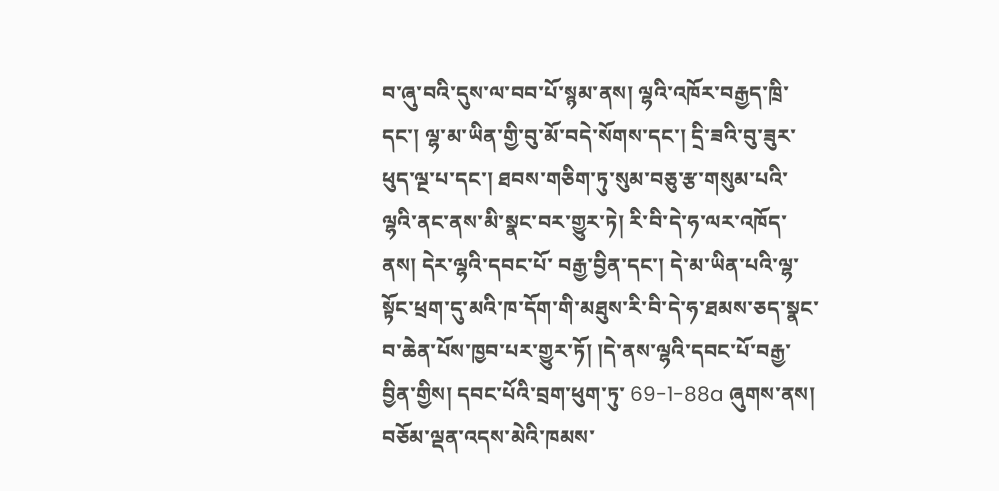བ་ཞུ་བའི་དུས་ལ་བབ་པོ་སྙམ་ནས། ལྷའི་འཁོར་བརྒྱད་ཁྲི་དང་། ལྷ་མ་ཡིན་གྱི་བུ་མོ་བདེ་སོགས་དང་། དྲི་ཟའི་བུ་ཟུར་ཕུད་ལྔ་པ་དང་། ཐབས་གཅིག་ཏུ་སུམ་བཅུ་རྩ་གསུམ་པའི་ལྷའི་ནང་ནས་མི་སྣང་བར་གྱུར་ཏེ། རི་བི་དེ་ཧ་ལར་འཁོད་ནས། དེར་ལྷའི་དབང་པོ་ བརྒྱ་བྱིན་དང་། དེ་མ་ཡིན་པའི་ལྷ་སྟོང་ཕྲག་དུ་མའི་ཁ་དོག་གི་མཐུས་རི་བི་དེ་ཧ་ཐམས་ཅད་སྣང་བ་ཆེན་པོས་ཁྱབ་པར་གྱུར་ཏོ། །དེ་ནས་ལྷའི་དབང་པོ་བརྒྱ་བྱིན་གྱིས། དབང་པོའི་བྲག་ཕུག་ཏུ་ 69-1-88a ཞུགས་ནས། བཅོམ་ལྡན་འདས་མེའི་ཁམས་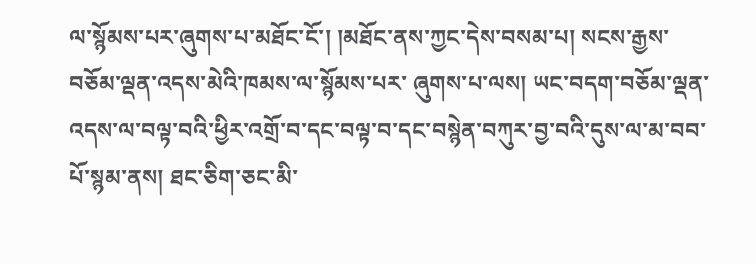ལ་སྙོམས་པར་ཞུགས་པ་མཐོང་ངོ་། །མཐོང་ནས་ཀྱང་དེས་བསམ་པ། སངས་རྒྱས་བཅོམ་ལྡན་འདས་མེའི་ཁམས་ལ་སྙོམས་པར་ ཞུགས་པ་ལས། ཡང་བདག་བཅོམ་ལྡན་འདས་ལ་བལྟ་བའི་ཕྱིར་འགྲོ་བ་དང་བལྟ་བ་དང་བསྙེན་བཀུར་བྱ་བའི་དུས་ལ་མ་བབ་པོ་སྙམ་ནས། ཐང་ཅིག་ཅང་མི་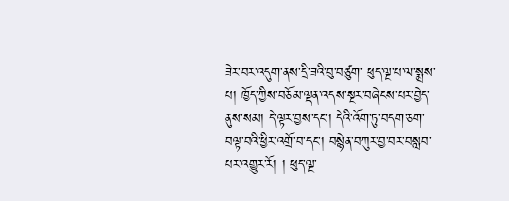ཟེར་བར་འདུག་ནས་དྲི་ཟའི་བུ་བཙུག་ ཕུད་ལྔ་པ་ལ་སྨྲས་པ། ཁྱོད་ཀྱིས་བཅོམ་ལྡན་འདས་སྔར་བཞེངས་པར་བྱེད་ནུས་སམ། དེ་ལྟར་བྱས་དང་། དེའི་འོག་ཏུ་བདག་ཅག་བལྟ་བའི་ཕྱིར་འགྲོ་བ་དང་། བསྙེན་བཀུར་བྱ་བར་བསླབ་པར་འགྱུར་རོ། ། ཕུད་ལྔ་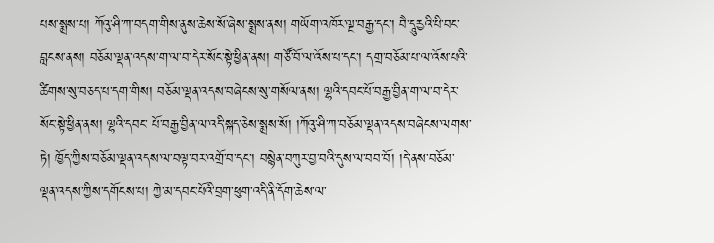པས་སྨྲས་པ། ཀོའུ་ཤི་ཀ་བདག་གིས་ནུས་ཆེས་སོ་ཞེས་སྨྲས་ནས། གཡོག་འཁོར་ལྔ་བརྒྱ་དང་། བཻ་དཱུརྱའི་པི་བང་བླངས་ནས། བཅོམ་ལྡན་འདས་ག་ལ་བ་དེར་སོང་སྟེ་ཕྱིན་ནས། གཙོ་བོ་ལ་འོས་པ་དང་། དགྲ་བཅོམ་པ་ལ་འོས་པའི་ཚིགས་སུ་བཅད་པ་དག་གིས། བཅོམ་ལྡན་འདས་བཞེངས་སུ་གསོལ་ནས། ལྷའི་དབང་པོ་བརྒྱ་བྱིན་ག་ལ་བ་དེར་སོང་སྟེ་ཕྱིན་ནས། ལྷའི་དབང་ པོ་བརྒྱ་བྱིན་ལ་འདི་སྐད་ཅེས་སྨྲས་སོ། །ཀོའུ་ཤི་ཀ་བཅོམ་ལྡན་འདས་བཞེངས་ལགས་ཏེ། ཁྱོད་ཀྱིས་བཅོམ་ལྡན་འདས་ལ་བལྟ་བར་འགྲོ་བ་དང་། བསྙེན་བཀུར་བྱ་བའི་དུས་ལ་བབ་བོ། །དེ་ནས་བཅོམ་ ལྡན་འདས་ཀྱིས་དགོངས་པ། ཀྱེ་མ་དབང་པོའི་བྲག་ཕུག་འདི་ནི་དོག་ཆེས་ལ་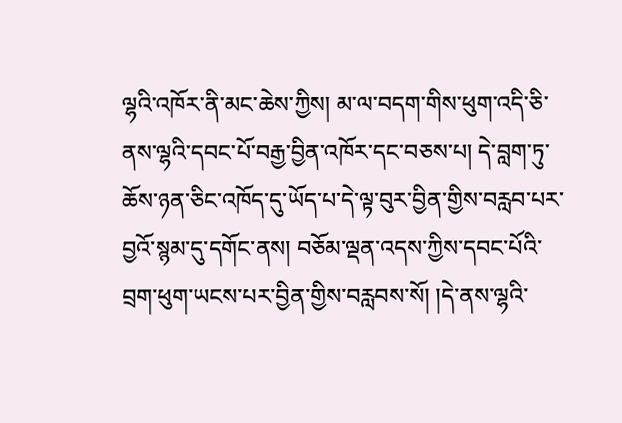ལྷའི་འཁོར་ནི་མང་ཆེས་ཀྱིས། མ་ལ་བདག་གིས་ཕུག་འདི་ཅི་ནས་ལྷའི་དབང་པོ་བརྒྱ་བྱིན་འཁོར་དང་བཅས་པ། དེ་བླག་ཏུ་ཆོས་ཉན་ཅིང་འཁོད་དུ་ཡོད་པ་དེ་ལྟ་བུར་བྱིན་གྱིས་བརླབ་པར་བྱའོ་སྙམ་དུ་དགོང་ནས། བཅོམ་ལྡན་འདས་ཀྱིས་དབང་པོའི་བྲག་ཕུག་ཡངས་པར་བྱིན་གྱིས་བརླབས་སོ། །དེ་ནས་ལྷའི་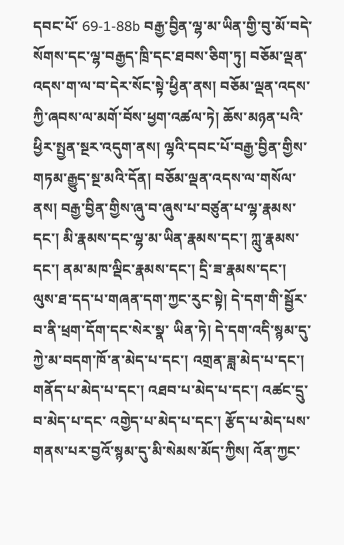དབང་པོ་ 69-1-88b བརྒྱ་བྱིན་ལྷ་མ་ཡིན་གྱི་བུ་མོ་བདེ་སོགས་དང་ལྷ་བརྒྱད་ཁྲི་དང་ཐབས་ཅིག་ཏུ། བཅོམ་ལྡན་འདས་ག་ལ་བ་དེར་སོང་སྟེ་ཕྱིན་ནས། བཅོམ་ལྡན་འདས་ཀྱི་ཞབས་ལ་མགོ་བོས་ཕྱག་འཚལ་ཏེ། ཆོས་མཉན་པའི་ཕྱིར་སྤྱན་སྔར་འདུག་ནས། ལྷའི་དབང་པོ་བརྒྱ་བྱིན་གྱིས་གཏམ་རྒྱུད་སྔ་མའི་དོན། བཅོམ་ལྡན་འདས་ལ་གསོལ་ནས། བརྒྱ་བྱིན་གྱིས་ཞུ་བ་ཞུས་པ་བཙུན་པ་ལྷ་རྣམས་དང་། མི་རྣམས་དང་ལྷ་མ་ཡིན་རྣམས་དང་། ཀླུ་རྣམས་དང་། ནམ་མཁ་ལྡིང་རྣམས་དང་། དྲི་ཟ་རྣམས་དང་། ལུས་ཐ་དད་པ་གཞན་དག་ཀྱང་རུང་སྟེ། དེ་དག་གི་སྦྱོར་བ་ནི་ཕྲག་དོག་དང་སེར་སྣ་ ཡིན་ཏེ། དེ་དག་འདི་སྙམ་དུ་ཀྱེ་མ་བདག་ཁོ་ན་མེད་པ་དང་། འགྲན་ཟླ་མེད་པ་དང་། གནོད་པ་མེད་པ་དང་། འཐབ་པ་མེད་པ་དང་། འཚང་དྲུ་བ་མེད་པ་དང་ འགྱེད་པ་མེད་པ་དང་། རྩོད་པ་མེད་པས་གནས་པར་བྱའོ་སྙམ་དུ་མི་སེམས་མོད་ཀྱིས། འོན་ཀྱང་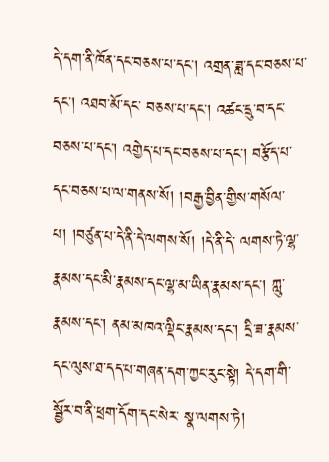དེ་དག་ནི་ཁོན་དང་བཅས་པ་དང་། འགྲན་ཟླ་དང་བཅས་པ་དང་། འཐབ་མོ་དང་ བཅས་པ་དང་། འཚང་དྲུ་བ་དང་བཅས་པ་དང་། འགྱེད་པ་དང་བཅས་པ་དང་། བརྩོད་པ་དང་བཅས་པ་ལ་གནས་སོ། །བརྒྱ་བྱིན་གྱིས་གསོལ་པ། །བཙུན་པ་དེ་ནི་དེ་ལགས་སོ། །དེ་ནི་དེ་ ལགས་ཏེ་ལྷ་རྣམས་དང་མི་རྣམས་དང་ལྷ་མ་ཡིན་རྣམས་དང་། ཀླུ་རྣམས་དང་། ནམ་མཁའ་ལྡིང་རྣམས་དང་། དྲི་ཟ་རྣམས་དང་ལུས་ཐ་དད་པ་གཞན་དག་ཀྱང་རུང་སྟེ། དེ་དག་གི་སྦྱོར་བ་ནི་ཕྲག་དོག་དང་སེར་ སྣ་ལགས་ཏེ།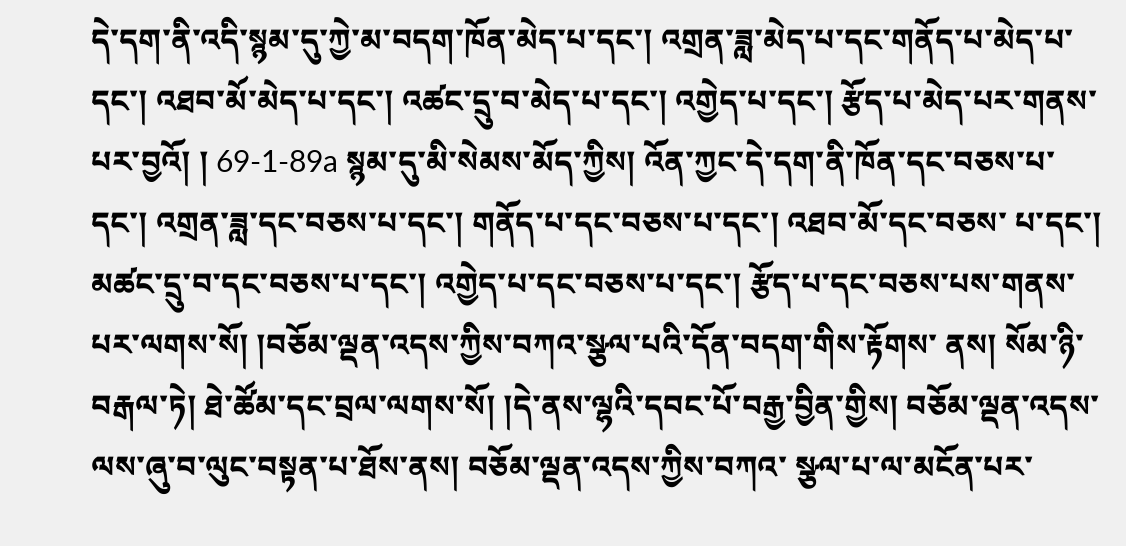དེ་དག་ནི་འདི་སྙམ་དུ་ཀྱེ་མ་བདག་ཁོན་མེད་པ་དང་། འགྲན་ཟླ་མེད་པ་དང་གནོད་པ་མེད་པ་དང་། འཐབ་མོ་མེད་པ་དང་། འཚང་དྲུ་བ་མེད་པ་དང་། འགྱེད་པ་དང་། རྩོད་པ་མེད་པར་གནས་པར་བྱའོ། ། 69-1-89a སྙམ་དུ་མི་སེམས་མོད་ཀྱིས། འོན་ཀྱང་དེ་དག་ནི་ཁོན་དང་བཅས་པ་དང་། འགྲན་ཟླ་དང་བཅས་པ་དང་། གནོད་པ་དང་བཅས་པ་དང་། འཐབ་མོ་དང་བཅས་ པ་དང་། མཚང་དྲུ་བ་དང་བཅས་པ་དང་། འགྱེད་པ་དང་བཅས་པ་དང་། རྩོད་པ་དང་བཅས་པས་གནས་པར་ལགས་སོ། །བཅོམ་ལྡན་འདས་ཀྱིས་བཀའ་སྩལ་པའི་དོན་བདག་གིས་རྟོགས་ ནས། སོམ་ཉི་བརྒལ་ཏེ། ཐེ་ཚོམ་དང་བྲལ་ལགས་སོ། །དེ་ནས་ལྷའི་དབང་པོ་བརྒྱ་བྱིན་གྱིས། བཅོམ་ལྡན་འདས་ལས་ཞུ་བ་ལུང་བསྟན་པ་ཐོས་ནས། བཅོམ་ལྡན་འདས་ཀྱིས་བཀའ་ སྩལ་པ་ལ་མངོན་པར་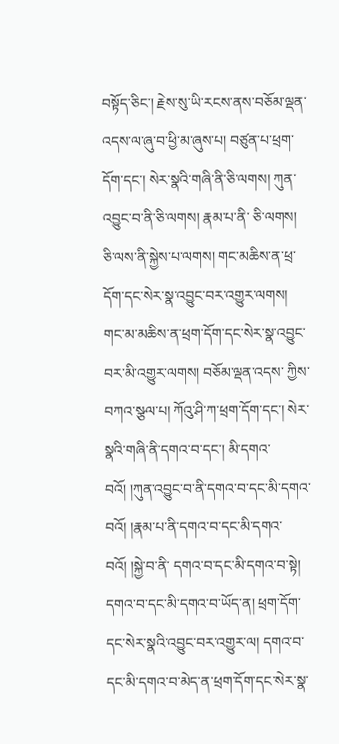བསྟོད་ཅིང་། རྗེས་སུ་ཡི་རངས་ནས་བཅོམ་ལྡན་འདས་ལ་ཞུ་བ་ཕྱི་མ་ཞུས་པ། བཙུན་པ་ཕྲག་དོག་དང་། སེར་སྣའི་གཞི་ནི་ཅི་ལགས། ཀུན་འབྱུང་བ་ནི་ཅི་ལགས། རྣམ་པ་ནི་ ཅི་ལགས། ཅི་ལས་ནི་སྐྱེས་པ་ལགས། གང་མཆིས་ན་ཕྲ་དོག་དང་སེར་སྣ་འབྱུང་བར་འགྱུར་ལགས། གང་མ་མཆིས་ན་ཕྲག་དོག་དང་སེར་སྣ་འབྱུང་བར་མི་འགྱུར་ལགས། བཅོམ་ལྡན་འདས་ ཀྱིས་བཀའ་སྩལ་པ། ཀོའུ་ཤི་ཀ་ཕྲག་དོག་དང་། སེར་སྣའི་གཞི་ནི་དགའ་བ་དང་། མི་དགའ་བའོ། །ཀུན་འབྱུང་བ་ནི་དགའ་བ་དང་མི་དགའ་བའོ། །རྣམ་པ་ནི་དགའ་བ་དང་མི་དགའ་བའོ། །སྐྱེ་བ་ནི་ དགའ་བ་དང་མི་དགའ་བ་སྟེ། དགའ་བ་དང་མི་དགའ་བ་ཡོད་ན། ཕྲག་དོག་དང་སེར་སྣའི་འབྱུང་བར་འགྱུར་ལ། དགའ་བ་དང་མི་དགའ་བ་མེད་ན་ཕྲག་དོག་དང་སེར་སྣ་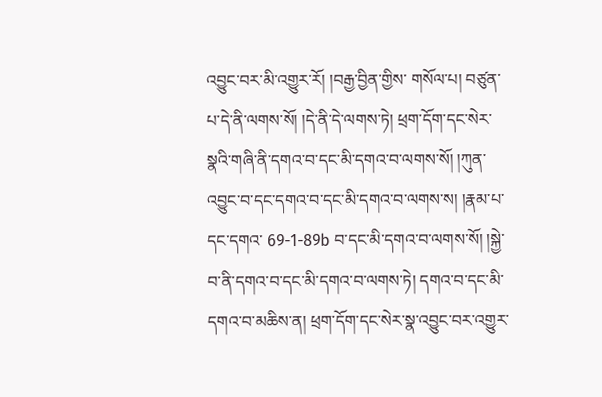འབྱུང་བར་མི་འགྱུར་རོ། །བརྒྱ་བྱིན་གྱིས་ གསོལ་པ། བཙུན་པ་དེ་ནི་ལགས་སོ། །དེ་ནི་དེ་ལགས་ཏེ། ཕྲག་དོག་དང་སེར་སྣའི་གཞི་ནི་དགའ་བ་དང་མི་དགའ་བ་ལགས་སོ། །ཀུན་འབྱུང་བ་དང་དགའ་བ་དང་མི་དགའ་བ་ལགས་ས། །རྣམ་པ་དང་དགའ་ 69-1-89b བ་དང་མི་དགའ་བ་ལགས་སོ། །སྐྱེ་བ་ནི་དགའ་བ་དང་མི་དགའ་བ་ལགས་ཏེ། དགའ་བ་དང་མི་དགའ་བ་མཆིས་ན། ཕྲག་དོག་དང་སེར་སྣ་འབྱུང་བར་འགྱུར་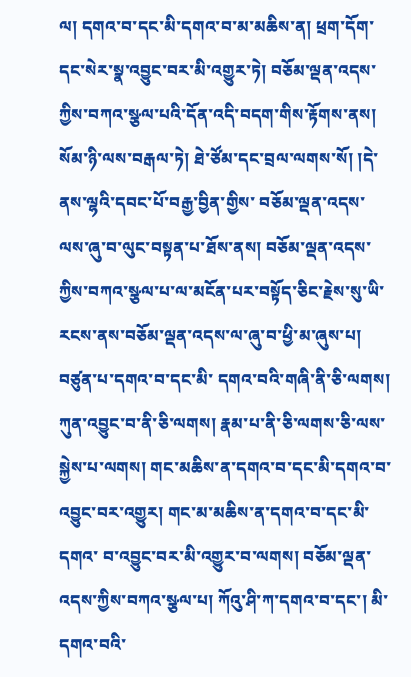ལ། དགའ་བ་དང་མི་དགའ་བ་མ་མཆིས་ན། ཕྲག་དོག་དང་སེར་སྣ་འབྱུང་བར་མི་འགྱུར་ཏེ། བཅོམ་ལྡན་འདས་ཀྱིས་བཀའ་སྩལ་པའི་དོན་འདི་བདག་གིས་རྟོགས་ནས། སོམ་ཉི་ལས་བརྒལ་ཏེ། ཐེ་ཙོམ་དང་བྲལ་ལགས་སོ། །དེ་ནས་ལྷའི་དབང་པོ་བརྒྱ་བྱིན་གྱིས་ བཅོམ་ལྡན་འདས་ལས་ཞུ་བ་ལུང་བསྟན་པ་ཐོས་ནས། བཅོམ་ལྡན་འདས་ཀྱིས་བཀའ་སྩལ་པ་ལ་མངོན་པར་བསྟོད་ཅིང་རྗེས་སུ་ཡི་རངས་ནས་བཅོམ་ལྡན་འདས་ལ་ཞུ་བ་ཕྱི་མ་ཞུས་པ། བཙུན་པ་དགའ་བ་དང་མི་ དགའ་བའི་གཞི་ནི་ཅི་ལགས། ཀུན་འབྱུང་བ་ནི་ཅི་ལགས། རྣམ་པ་ནི་ཅི་ལགས་ཅི་ལས་སྐྱེས་པ་ལགས། གང་མཆིས་ན་དགའ་བ་དང་མི་དགའ་བ་འབྱུང་བར་འགྱུར། གང་མ་མཆིས་ན་དགའ་བ་དང་མི་དགའ་ བ་འབྱུང་བར་མི་འགྱུར་བ་ལགས། བཅོམ་ལྡན་འདས་ཀྱིས་བཀའ་སྩལ་པ། ཀོའུ་ཤི་ཀ་དགའ་བ་དང་། མི་དགའ་བའི་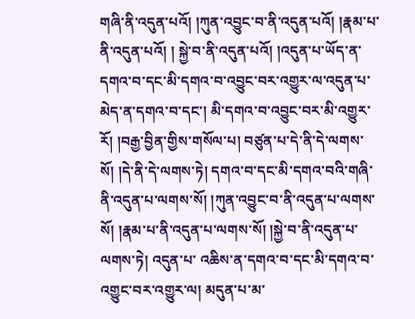གཞི་ནི་འདུན་པའོ། །ཀུན་འབྱུང་བ་ནི་འདུན་པའོ། །རྣམ་པ་ནི་འདུན་པའོ། ། སྐྱེ་བ་ནི་འདུན་པའོ། །འདུན་པ་ཡོད་ན་དགའ་བ་དང་མི་དགའ་བ་འབྱུང་བར་འགྱུར་ལ་འདུན་པ་མེད་ན་དགའ་བ་དང་། མི་དགའ་བ་འབྱུང་བར་མི་འགྱུར་རོ། །བརྒྱ་བྱིན་གྱིས་གསོལ་པ། བཙུན་པ་དེ་ནི་དེ་ལགས་ སོ། །དེ་ནི་དེ་ལགས་ཏེ། དགའ་བ་དང་མི་དགའ་བའི་གཞི་ནི་འདུན་པ་ལགས་སོ། །ཀུན་འབྱུང་བ་ནི་འདུན་པ་ལགས་སོ། །རྣམ་པ་ནི་འདུན་པ་ལགས་སོ། །སྐྱེ་བ་ནི་འདུན་པ་ལགས་ཏེ། འདུན་པ་ འཆིས་ན་དགའ་བ་དང་མི་དགའ་བ་འགྱུང་བར་འགྱུར་ལ། མདུན་པ་མ་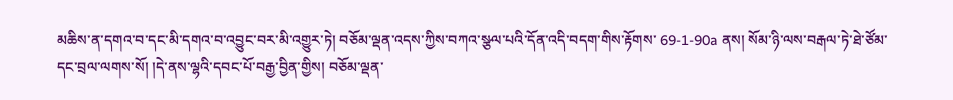མཆིས་ན་དགའ་བ་དང་མི་དགའ་བ་འབྱུང་བར་མི་འགྱུར་ཏེ། བཅོམ་ལྡན་འདས་ཀྱིས་བཀའ་སྩལ་པའི་དོན་འདི་བདག་གིས་རྟོགས་ 69-1-90a ནས། སོམ་ཉི་ལས་བརྒལ་ཏེ་ཐེ་ཙོམ་དང་བྲལ་ལགས་སོ། །དེ་ནས་ལྷའི་དབང་པོ་བརྒྱ་བྱིན་གྱིས། བཅོམ་ལྡན་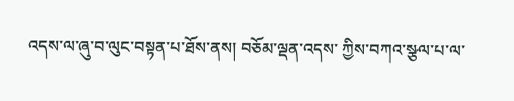འདས་ལ་ཞུ་བ་ལུང་བསྟན་པ་ཐོས་ནས། བཅོམ་ལྡན་འདས་ ཀྱིས་བཀའ་སྩལ་པ་ལ་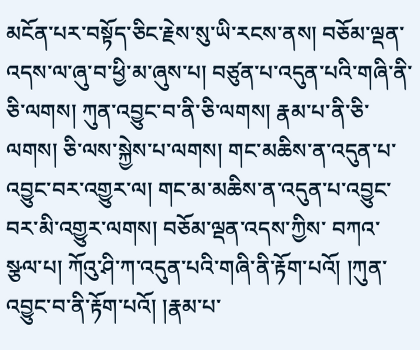མངོན་པར་བསྟོད་ཅིང་རྗེས་སུ་ཡི་རངས་ནས། བཅོམ་ལྡན་འདས་ལ་ཞུ་བ་ཕྱི་མ་ཞུས་པ། བཙུན་པ་འདུན་པའི་གཞི་ནི་ཅི་ལགས། ཀུན་འབྱུང་བ་ནི་ཅི་ལགས། རྣམ་པ་ནི་ཅི་ལགས། ཅི་ལས་སྐྱེས་པ་ལགས། གང་མཆིས་ན་འདུན་པ་འབྱུང་བར་འགྱུར་ལ། གང་མ་མཆིས་ན་འདུན་པ་འབྱུང་བར་མི་འགྱུར་ལགས། བཅོམ་ལྡན་འདས་ཀྱིས་ བཀའ་སྩལ་པ། ཀོའུ་ཤི་ཀ་འདུན་པའི་གཞི་ནི་རྟོག་པའོ། །ཀུན་འབྱུང་བ་ནི་རྟོག་པའོ། །རྣམ་པ་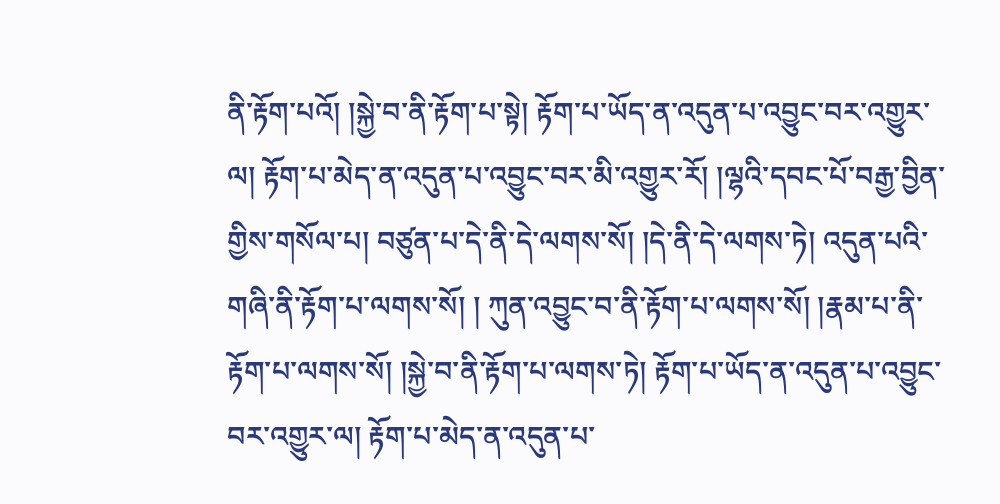ནི་རྟོག་པའོ། །སྐྱེ་བ་ནི་རྟོག་པ་སྟེ། རྟོག་པ་ཡོད་ན་འདུན་པ་འབྱུང་བར་འགྱུར་ ལ། རྟོག་པ་མེད་ན་འདུན་པ་འབྱུང་བར་མི་འགྱུར་རོ། །ལྷའི་དབང་པོ་བརྒྱ་བྱིན་གྱིས་གསོལ་པ། བཙུན་པ་དེ་ནི་དེ་ལགས་སོ། །དེ་ནི་དེ་ལགས་ཏེ། འདུན་པའི་གཞི་ནི་རྟོག་པ་ལགས་སོ། ། ཀུན་འབྱུང་བ་ནི་རྟོག་པ་ལགས་སོ། །རྣམ་པ་ནི་རྟོག་པ་ལགས་སོ། །སྐྱེ་བ་ནི་རྟོག་པ་ལགས་ཏེ། རྟོག་པ་ཡོད་ན་འདུན་པ་འབྱུང་བར་འགྱུར་ལ། རྟོག་པ་མེད་ན་འདུན་པ་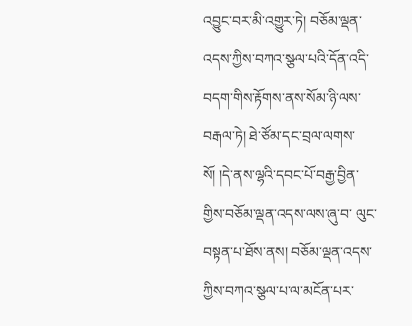འབྱུང་བར་མི་འགྱུར་ཏེ། བཅོམ་ལྡན་འདས་ཀྱིས་བཀའ་སྩལ་པའི་དོན་འདི་བདག་གིས་རྟོགས་ནས་སོམ་ཉི་ལས་བརྒལ་ཏེ། ཐེ་ཙོམ་དང་བྲལ་ལགས་སོ། །དེ་ནས་ལྷའི་དབང་པོ་བརྒྱ་བྱིན་གྱིས་བཅོམ་ལྡན་འདས་ལས་ཞུ་བ་ ལུང་བསྟན་པ་ཐོས་ནས། བཅོམ་ལྡན་འདས་ཀྱིས་བཀའ་སྩལ་པ་ལ་མངོན་པར་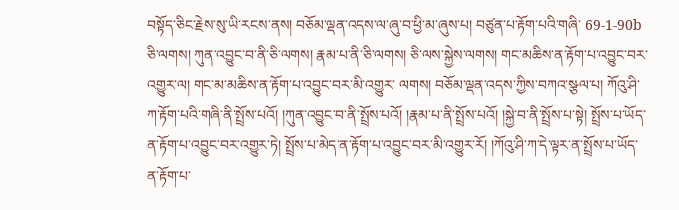བསྟོད་ཅིང་རྗེས་སུ་ཡི་རངས་ནས། བཅོམ་ལྡན་འདས་ལ་ཞུ་བ་ཕྱི་མ་ཞུས་པ། བཙུན་པ་རྟོག་པའི་གཞི་ 69-1-90b ཅི་ལགས། ཀུན་འབྱུང་བ་ནི་ཅི་ལགས། རྣམ་པ་ནི་ཅི་ལགས། ཅི་ལས་སྐྱེས་ལགས། གང་མཆིས་ན་རྟོག་པ་འབྱུང་བར་འགྱུར་ལ། གང་མ་མཆིས་ན་རྟོག་པ་འབྱུང་བར་མི་འགྱུར་ ལགས། བཅོམ་ལྡན་འདས་ཀྱིས་བཀའ་སྩལ་པ། ཀོའུ་ཤི་ཀ་རྟོག་པའི་གཞི་ནི་སྤྲོས་པའོ། །ཀུན་འབྱུང་བ་ནི་སྤྲོས་པའོ། །རྣམ་པ་ནི་སྤྲོས་པའོ། །སྐྱེ་བ་ནི་སྤྲོས་པ་སྟེ། སྤྲོས་པ་ཡོད་ ན་རྟོག་པ་འབྱུང་བར་འགྱུར་ཏེ། སྤྲོས་པ་མེད་ན་རྟོག་པ་འབྱུང་བར་མི་འགྱུར་རོ། །ཀོའུ་ཤི་ཀ་དེ་ལྟར་ན་སྤྲོས་པ་ཡོད་ན་རྟོག་པ་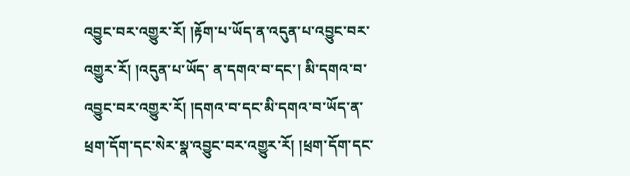འབྱུང་བར་འགྱུར་རོ། །རྟོག་པ་ཡོད་ན་འདུན་པ་འབྱུང་བར་འགྱུར་རོ། །འདུན་པ་ཡོད་ ན་དགའ་བ་དང་། མི་དགའ་བ་འབྱུང་བར་འགྱུར་རོ། །དགའ་བ་དང་མི་དགའ་བ་ཡོད་ན་ཕྲག་དོག་དང་སེར་སྣ་འབྱུང་བར་འགྱུར་རོ། །ཕྲག་དོག་དང་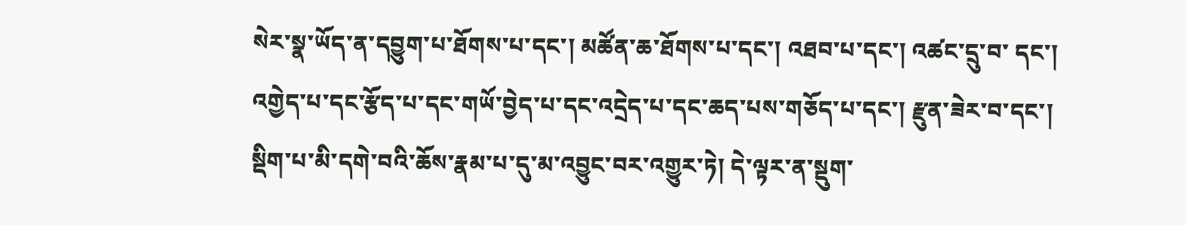སེར་སྣ་ཡོད་ན་དབྱུག་པ་ཐོགས་པ་དང་། མཚོན་ཆ་ཐོགས་པ་དང་། འཐབ་པ་དང་། འཚང་དྲུ་བ་ དང་། འགྱེད་པ་དང་རྩོད་པ་དང་གཡོ་བྱེད་པ་དང་འདྲེད་པ་དང་ཆད་པས་གཅོད་པ་དང་། རྫུན་ཟེར་བ་དང་། སྡིག་པ་མི་དགེ་བའི་ཆོས་རྣམ་པ་དུ་མ་འབྱུང་བར་འགྱུར་ཏེ། དེ་ལྟར་ན་སྡུག་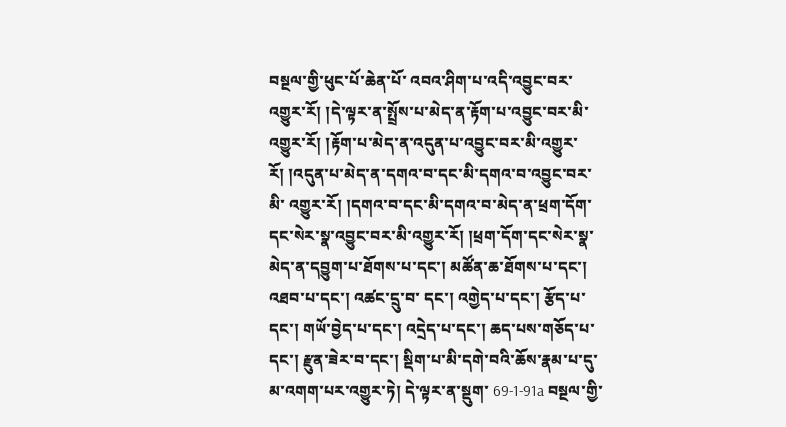བསྔལ་གྱི་ཕུང་པོ་ཆེན་པོ་ འབའ་ཤིག་པ་འདི་འབྱུང་བར་འགྱུར་རོ། །དེ་ལྟར་ན་སྤྲོས་པ་མེད་ན་རྟོག་པ་འབྱུང་བར་མི་འགྱུར་རོ། །རྟོག་པ་མེད་ན་འདུན་པ་འབྱུང་བར་མི་འགྱུར་རོ། །འདུན་པ་མེད་ན་དགའ་བ་དང་མི་དགའ་བ་འབྱུང་བར་མི་ འགྱུར་རོ། །དགའ་བ་དང་མི་དགའ་བ་མེད་ན་ཕྲག་དོག་དང་སེར་སྣ་འབྱུང་བར་མི་འགྱུར་རོ། །ཕྲག་དོག་དང་སེར་སྣ་མེད་ན་དབྱུག་པ་ཐོགས་པ་དང་། མཚོན་ཆ་ཐོགས་པ་དང་། འཐབ་པ་དང་། འཚང་དྲུ་བ་ དང་། འགྱེད་པ་དང་། རྩོད་པ་དང་། གཡོ་བྱེད་པ་དང་། འདྲེད་པ་དང་། ཆད་པས་གཅོད་པ་དང་། རྫུན་ཟེར་བ་དང་། སྡིག་པ་མི་དགེ་བའི་ཆོས་རྣམ་པ་དུ་མ་འགག་པར་འགྱུར་ཏེ། དེ་ལྟར་ན་སྡུག་ 69-1-91a བསྔལ་གྱི་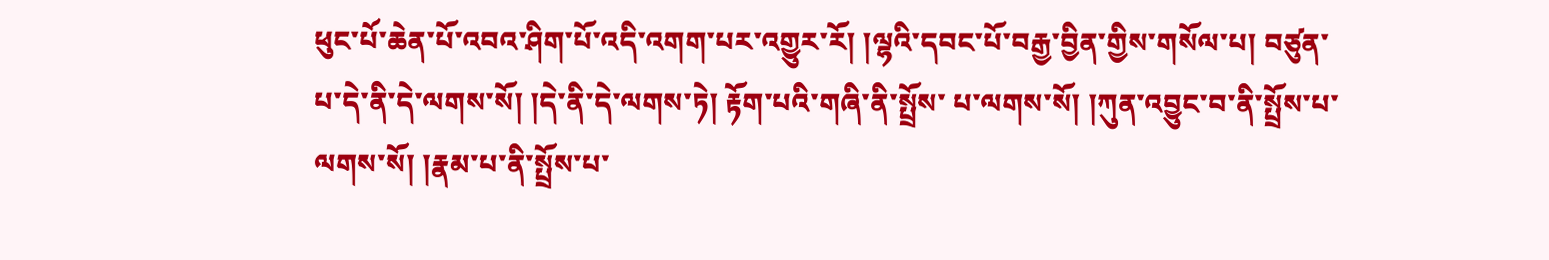ཕུང་པོ་ཆེན་པོ་འབའ་ཤིག་པོ་འདི་འགག་པར་འགྱུར་རོ། །ལྷའི་དབང་པོ་བརྒྱ་བྱིན་གྱིས་གསོལ་པ། བཙུན་པ་དེ་ནི་དེ་ལགས་སོ། །དེ་ནི་དེ་ལགས་ཏེ། རྟོག་པའི་གཞི་ནི་སྤྲོས་ པ་ལགས་སོ། །ཀུན་འབྱུང་བ་ནི་སྤྲོས་པ་ལགས་སོ། །རྣམ་པ་ནི་སྤྲོས་པ་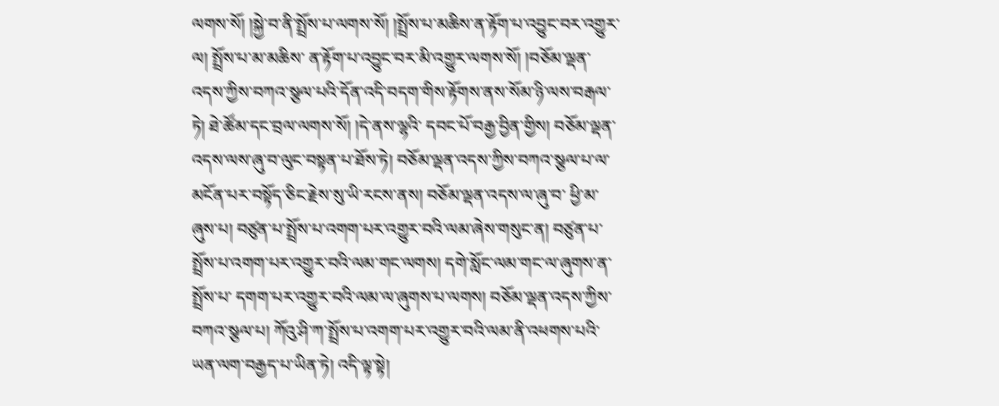ལགས་སོ། །སྐྱེ་བ་ནི་སྤྲོས་པ་ལགས་སོ། །སྤྲོས་པ་མཆིས་ན་རྟོག་པ་འབྱུང་བར་འགྱུར་ལ། སྤྲོས་པ་མ་མཆིས་ ན་རྟོག་པ་འབྱུང་བར་མི་འགྱུར་ལགས་སོ། །བཅོམ་ལྡན་འདས་ཀྱིས་བཀའ་སྩལ་པའི་དོན་འདི་བདག་གིས་རྟོགས་ནས་སོམ་ཉི་ལས་བརྒལ་ཏེ། ཐེ་ཚོམ་དང་བྲལ་ལགས་སོ། །དེ་ནས་ལྷའི་ དབང་པོ་བརྒྱ་བྱིན་གྱིས། བཅོམ་ལྡན་འདས་ལས་ཞུ་བ་ལུང་བསྟན་པ་ཐོས་ཏེ། བཅོམ་ལྡན་འདས་ཀྱིས་བཀའ་སྩལ་པ་ལ་མངོན་པར་བསྟོད་ཅིང་རྗེས་སུ་ཡི་རངས་ནས། བཅོམ་ལྡན་འདས་ལ་ཞུ་བ་ ཕྱི་མ་ཞུས་པ། བཙུན་པ་སྤྲོས་པ་འགག་པར་འགྱུར་བའི་ལམ་ཞེས་གསུང་ན། བཙུན་པ་སྤྲོས་པ་འགག་པར་འགྱུར་བའི་ལམ་གང་ལགས། དགེ་སློང་ལམ་གང་ལ་ཞུགས་ན་སྤྲོས་པ་ དགག་པར་འགྱུར་བའི་ལམ་ལ་ཞུགས་པ་ལགས། བཅོམ་ལྡན་འདས་ཀྱིས་བཀའ་སྩལ་པ། ཀོའུ་ཤི་ཀ་སྤྲོས་པ་འགག་པར་འགྱུར་བའི་ལམ་ནི་འཕགས་པའི་ཡན་ལག་བརྒྱད་པ་ཡིན་ཏེ། འདི་ལྟ་སྟེ།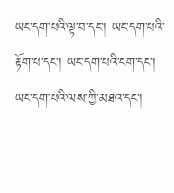ཡང་དག་པའི་ལྟ་བ་དང་། ཡང་དག་པའི་རྟོག་པ་དང་། ཡང་དག་པའི་ངག་དང་། ཡང་དག་པའི་ལས་ཀྱི་མཐའ་དང་།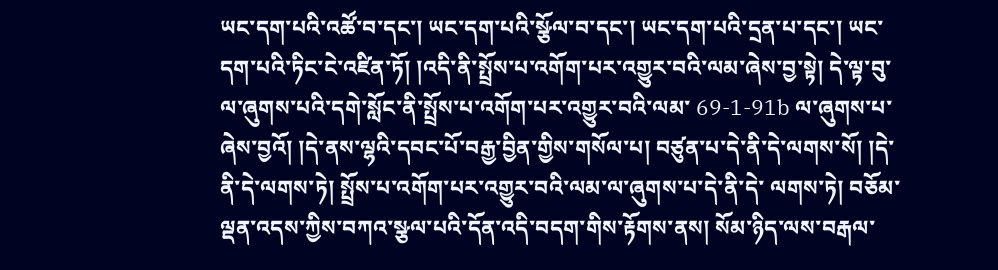ཡང་དག་པའི་འཚོ་བ་དང་། ཡང་དག་པའི་སྩོལ་བ་དང་། ཡང་དག་པའི་དྲན་པ་དང་། ཡང་དག་པའི་ཏིང་ངེ་འཛིན་ཏོ། །འདི་ནི་སྤྲོས་པ་འགོག་པར་འགྱུར་བའི་ལམ་ཞེས་བྱ་སྟེ། དེ་ལྟ་བུ་ལ་ཞུགས་པའི་དགེ་སློང་ནི་སྤྲོས་པ་འགོག་པར་འགྱུར་བའི་ལམ་ 69-1-91b ལ་ཞུགས་པ་ཞེས་བྱའོ། །དེ་ནས་ལྷའི་དབང་པོ་བརྒྱ་བྱིན་གྱིས་གསོལ་པ། བཙུན་པ་དེ་ནི་དེ་ལགས་སོ། །དེ་ནི་དེ་ལགས་ཏེ། སྤྲོས་པ་འགོག་པར་འགྱུར་བའི་ལམ་ལ་ཞུགས་པ་དེ་ནི་དེ་ ལགས་ཏེ། བཅོམ་ལྡན་འདས་ཀྱིས་བཀའ་སྩལ་པའི་དོན་འདི་བདག་གིས་རྟོགས་ནས། སོམ་ཉིད་ལས་བརྒལ་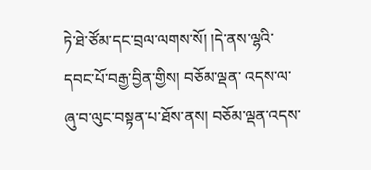ཏེ་ཐེ་ཙོམ་དང་བྲལ་ལགས་སོ། །དེ་ནས་ལྷའི་དབང་པོ་བརྒྱ་བྱིན་གྱིས། བཅོམ་ལྡན་ འདས་ལ་ཞུ་བ་ལུང་བསྟན་པ་ཐོས་ནས། བཅོམ་ལྡན་འདས་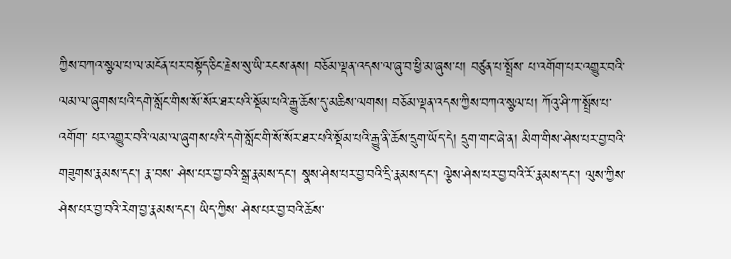ཀྱིས་བཀའ་སྩལ་པ་ལ་མངོན་པར་བསྟོད་ཅིང་རྗེས་སུ་ཡི་རངས་ནས། བཅོམ་ལྡན་འདས་ལ་ཞུ་བ་ཕྱི་མ་ཞུས་པ། བཙུན་པ་སྤྲོས་ པ་འགོག་པར་འགྱུར་བའི་ལམ་ལ་ཞུགས་པའི་དགེ་སློང་གིས་སོ་སོར་ཐར་པའི་སྡོམ་པའི་རྒྱུ་ཆོས་དུ་མཆིས་ལགས། བཅོམ་ལྡན་འདས་ཀྱིས་བཀའ་སྩལ་པ། ཀོའུ་ཤི་ཀ་སྤྲོས་པ་འགོག་ པར་འགྱུར་བའི་ལམ་ལ་ཞུགས་པའི་དགེ་སློང་གི་སོ་སོར་ཐར་པའི་སྡོམ་པའི་རྒྱུ་ནི་ཆོས་དྲུག་ཡོད་དེ། དྲུག་གང་ཞེ་ན། མིག་གིས་ཤེས་པར་བྱ་བའི་གཟུགས་རྣམས་དང་། རྣ་བས་ ཤེས་པར་བྱ་བའི་སྒྲ་རྣམས་དང་། སྣས་ཤེས་པར་བྱ་བའི་དྲི་རྣམས་དང་། ལྕེས་ཤེས་པར་བྱ་བའི་རོ་རྣམས་དང་། ལུས་ཀྱིས་ཤེས་པར་བྱ་བའི་རེག་བྱ་རྣམས་དང་། ཡིད་ཀྱིས་ ཤེས་པར་བྱ་བའི་ཆོས་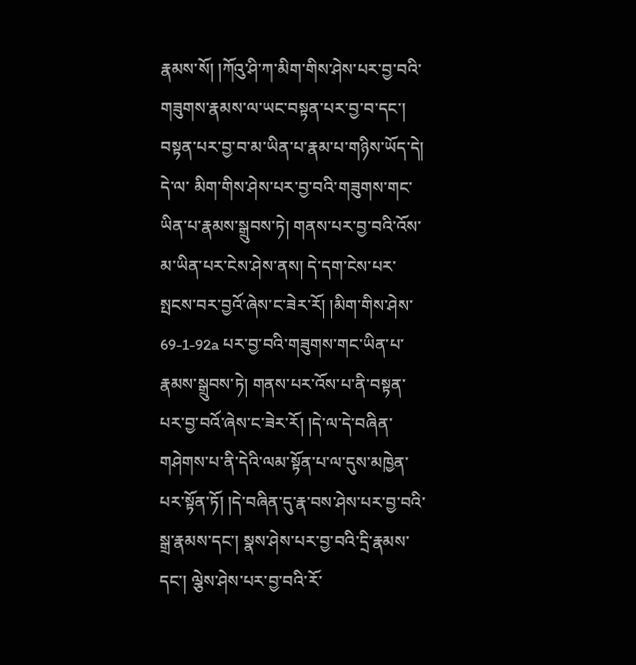རྣམས་སོ། །ཀོའུ་ཤི་ཀ་མིག་གིས་ཤེས་པར་བྱ་བའི་གཟུགས་རྣམས་ལ་ཡང་བསྟན་པར་བྱ་བ་དང་། བསྟན་པར་བྱ་བ་མ་ཡིན་པ་རྣམ་པ་གཉིས་ཡོད་དེ། དེ་ལ་ མིག་གིས་ཤེས་པར་བྱ་བའི་གཟུགས་གང་ཡིན་པ་རྣམས་སྒྲུབས་ཏེ། གནས་པར་བྱ་བའི་འོས་མ་ཡིན་པར་ངེས་ཤེས་ནས། དེ་དག་ངེས་པར་སྤངས་བར་བྱའོ་ཞེས་ང་ཟེར་རོ། །མིག་གིས་ཤེས་ 69-1-92a པར་བྱ་བའི་གཟུགས་གང་ཡིན་པ་རྣམས་སྒྲུབས་ཏེ། གནས་པར་འོས་པ་ནི་བསྟན་པར་བྱ་བའོ་ཞེས་ང་ཟེར་རོ། །དེ་ལ་དེ་བཞིན་གཤེགས་པ་ནི་དེའི་ལམ་སྟོན་པ་ལ་དུས་མཁྱེན་ པར་སྟོན་ཏོ། །དེ་བཞིན་དུ་རྣ་བས་ཤེས་པར་བྱ་བའི་སྒྲ་རྣམས་དང་། སྣས་ཤེས་པར་བྱ་བའི་དྲི་རྣམས་དང་། ལྕེས་ཤེས་པར་བྱ་བའི་རོ་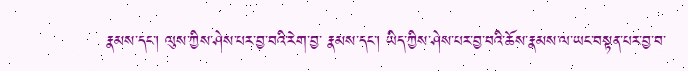རྣམས་དང་། ལུས་ཀྱིས་ཤེས་པར་བྱ་བའི་རེག་བྱ་ རྣམས་དང་། ཡིད་ཀྱིས་ཤེས་པར་བྱ་བའི་ཆོས་རྣམས་ལ་ཡང་བསྟན་པར་བྱ་བ་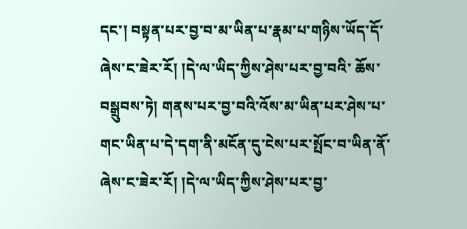དང་། བསྟན་པར་བྱ་བ་མ་ཡིན་པ་རྣམ་པ་གཉིས་ཡོད་དོ་ཞེས་ང་ཟེར་རོ། །དེ་ལ་ཡིད་ཀྱིས་ཤེས་པར་བྱ་བའི་ ཆོས་བསྒྲུབས་ཏེ། གནས་པར་བྱ་བའི་འོས་མ་ཡིན་པར་ཤེས་པ་གང་ཡིན་པ་དེ་དག་ནི་མངོན་དུ་ངེས་པར་སྤོང་བ་ཡིན་ནོ་ཞེས་ང་ཟེར་རོ། །དེ་ལ་ཡིད་ཀྱིས་ཤེས་པར་བྱ་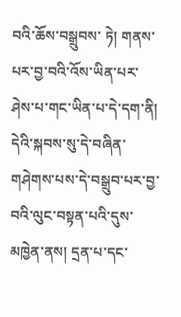བའི་ཆོས་བསྒྲུབས་ ཏེ། གནས་པར་བྱ་བའི་འོས་ཡིན་པར་ཤེས་པ་གང་ཡིན་པ་དེ་དག་ནི། དེའི་སྐབས་སུ་དེ་བཞིན་གཤེགས་པས་དེ་བསྒྲུབ་པར་བྱ་བའི་ལུང་བསྟན་པའི་དུས་མཁྱེན་ནས། དྲན་པ་དང་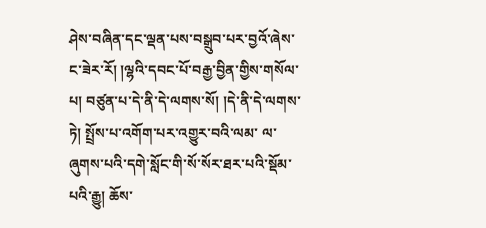ཤེས་བཞིན་དང་ལྡན་པས་བསྒྲུབ་པར་བྱའོ་ཞེས་ང་ཟེར་རོ། །ལྷའི་དབང་པོ་བརྒྱ་བྱིན་གྱིས་གསོལ་པ། བཙུན་པ་དེ་ནི་དེ་ལགས་སོ། །དེ་ནི་དེ་ལགས་ཏེ། སྤྲོས་པ་འགོག་པར་འགྱུར་བའི་ལམ་ ལ་ཞུགས་པའི་དགེ་སློང་གི་སོ་སོར་ཐར་པའི་སྡོམ་པའི་རྒྱུ། ཆོས་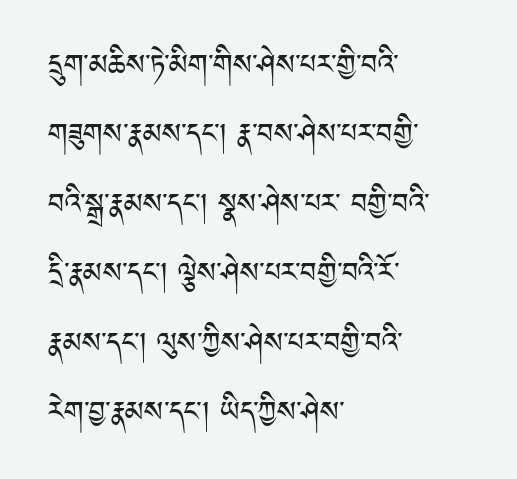དྲུག་མཆིས་ཏེ་མིག་གིས་ཤེས་པར་གྱི་བའི་གཟུགས་རྣམས་དང་། རྣ་བས་ཤེས་པར་བགྱི་བའི་སྒྲ་རྣམས་དང་། སྣས་ཤེས་པར་ བགྱི་བའི་དྲི་རྣམས་དང་། ལྕེས་ཤེས་པར་བགྱི་བའི་རོ་རྣམས་དང་། ལུས་ཀྱིས་ཤེས་པར་བགྱི་བའི་རེག་བྱ་རྣམས་དང་། ཡིད་ཀྱིས་ཤེས་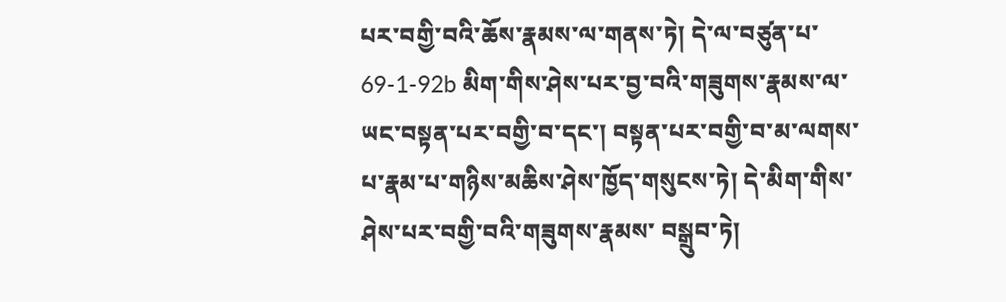པར་བགྱི་བའི་ཆོས་རྣམས་ལ་གནས་ཏེ། དེ་ལ་བཙུན་པ་ 69-1-92b མིག་གིས་ཤེས་པར་བྱ་བའི་གཟུགས་རྣམས་ལ་ཡང་བསྟན་པར་བགྱི་བ་དང་། བསྟན་པར་བགྱི་བ་མ་ལགས་པ་རྣམ་པ་གཉིས་མཆིས་ཤེས་ཁྱོད་གསུངས་ཏེ། དེ་མིག་གིས་ཤེས་པར་བགྱི་བའི་གཟུགས་རྣམས་ བསྒྲུབ་ཏེ།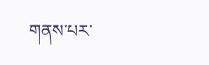གནས་པར་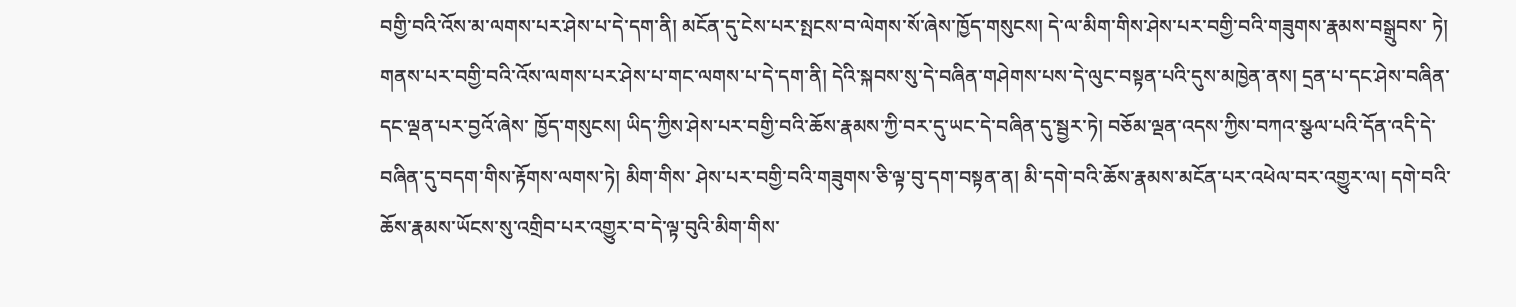བགྱི་བའི་འོས་མ་ལགས་པར་ཤེས་པ་དེ་དག་ནི། མངོན་དུ་ངེས་པར་སྤངས་བ་ལེགས་སོ་ཞེས་ཁྱོད་གསུངས། དེ་ལ་མིག་གིས་ཤེས་པར་བགྱི་བའི་གཟུགས་རྣམས་བསྒྲུབས་ ཏེ། གནས་པར་བགྱི་བའི་འོས་ལགས་པར་ཤེས་པ་གང་ལགས་པ་དེ་དག་ནི། དེའི་སྐབས་སུ་དེ་བཞིན་གཤེགས་པས་དེ་ལུང་བསྟན་པའི་དུས་མཁྱེན་ནས། དྲན་པ་དང་ཤེས་བཞིན་དང་ལྡན་པར་བྱའོ་ཞེས་ ཁྱོད་གསུངས། ཡིད་ཀྱིས་ཤེས་པར་བགྱི་བའི་ཆོས་རྣམས་ཀྱི་བར་དུ་ཡང་དེ་བཞིན་དུ་སྦྱར་ཏེ། བཅོམ་ལྡན་འདས་ཀྱིས་བཀའ་སྩལ་པའི་དོན་འདི་དེ་བཞིན་དུ་བདག་གིས་རྟོགས་ལགས་ཏེ། མིག་གིས་ ཤེས་པར་བགྱི་བའི་གཟུགས་ཅི་ལྟ་བུ་དག་བསྟན་ན། མི་དགེ་བའི་ཆོས་རྣམས་མངོན་པར་འཕེལ་བར་འགྱུར་ལ། དགེ་བའི་ཆོས་རྣམས་ཡོངས་སུ་འགྲིབ་པར་འགྱུར་བ་དེ་ལྟ་བུའི་མིག་གིས་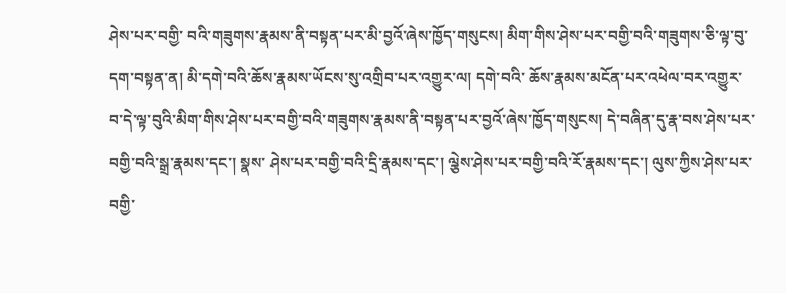ཤེས་པར་བགྱི་ བའི་གཟུགས་རྣམས་ནི་བསྟན་པར་མི་བྱའོ་ཞེས་ཁྱོད་གསུངས། མིག་གིས་ཤེས་པར་བགྱི་བའི་གཟུགས་ཅི་ལྟ་བུ་དག་བསྟན་ན། མི་དགེ་བའི་ཆོས་རྣམས་ཡོངས་སུ་འགྲིབ་པར་འགྱུར་ལ། དགེ་བའི་ ཆོས་རྣམས་མངོན་པར་འཕེལ་བར་འགྱུར་བ་དེ་ལྟ་བུའི་མིག་གིས་ཤེས་པར་བགྱི་བའི་གཟུགས་རྣམས་ནི་བསྟན་པར་བྱའོ་ཞེས་ཁྱོད་གསུངས། དེ་བཞིན་དུ་རྣ་བས་ཤེས་པར་བགྱི་བའི་སྒྲ་རྣམས་དང་། སྣས་ ཤེས་པར་བགྱི་བའི་དྲི་རྣམས་དང་། ལྕེས་ཤེས་པར་བགྱི་བའི་རོ་རྣམས་དང་། ལུས་ཀྱིས་ཤེས་པར་བགྱི་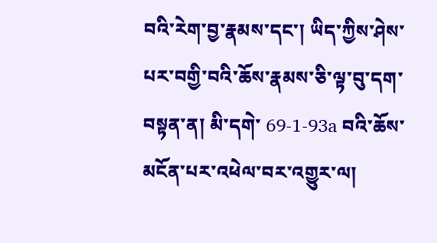བའི་རེག་བྱ་རྣམས་དང་། ཡིད་ཀྱིས་ཤེས་པར་བགྱི་བའི་ཆོས་རྣམས་ཅི་ལྟ་བུ་དག་བསྟན་ན། མི་དགེ་ 69-1-93a བའི་ཆོས་མངོན་པར་འཕེལ་བར་འགྱུར་ལ།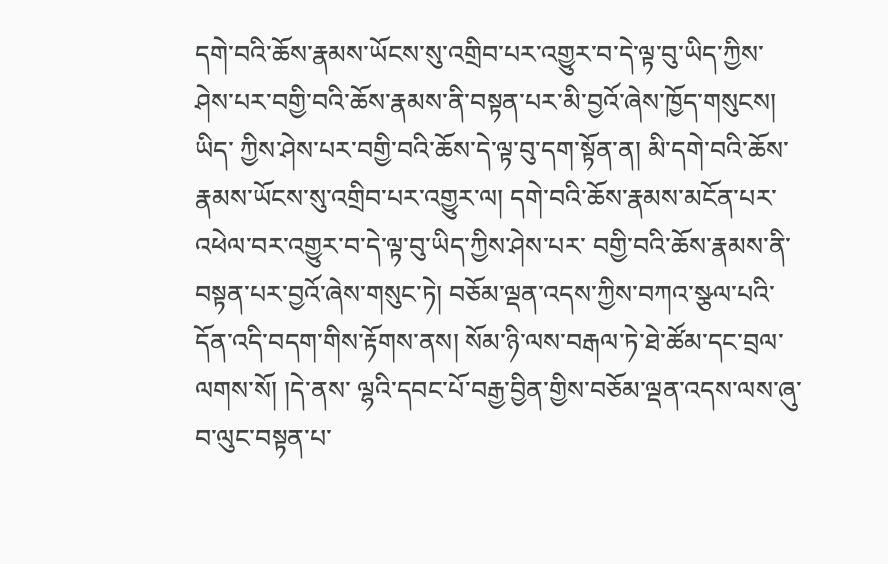དགེ་བའི་ཆོས་རྣམས་ཡོངས་སུ་འགྲིབ་པར་འགྱུར་བ་དེ་ལྟ་བུ་ཡིད་ཀྱིས་ཤེས་པར་བགྱི་བའི་ཆོས་རྣམས་ནི་བསྟན་པར་མི་བྱའོ་ཞེས་ཁྱོད་གསུངས། ཡིད་ ཀྱིས་ཤེས་པར་བགྱི་བའི་ཆོས་དེ་ལྟ་བུ་དག་སྟོན་ན། མི་དགེ་བའི་ཆོས་རྣམས་ཡོངས་སུ་འགྲིབ་པར་འགྱུར་ལ། དགེ་བའི་ཆོས་རྣམས་མངོན་པར་འཕེལ་བར་འགྱུར་བ་དེ་ལྟ་བུ་ཡིད་ཀྱིས་ཤེས་པར་ བགྱི་བའི་ཆོས་རྣམས་ནི་བསྟན་པར་བྱའོ་ཞེས་གསུང་ཏེ། བཅོམ་ལྡན་འདས་ཀྱིས་བཀའ་སྩལ་པའི་དོན་འདི་བདག་གིས་རྟོགས་ནས། སོམ་ཉི་ལས་བརྒལ་ཏེ་ཐེ་ཚོམ་དང་བྲལ་ལགས་སོ། །དེ་ནས་ ལྷའི་དབང་པོ་བརྒྱ་བྱིན་གྱིས་བཅོམ་ལྡན་འདས་ལས་ཞུ་བ་ལུང་བསྟན་པ་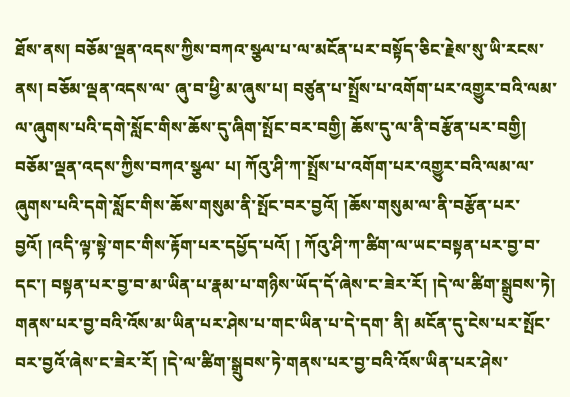ཐོས་ནས། བཅོམ་ལྡན་འདས་ཀྱིས་བཀའ་སྩལ་པ་ལ་མངོན་པར་བསྟོད་ཅིང་རྗེས་སུ་ཡི་རངས་ནས། བཅོམ་ལྡན་འདས་ལ་ ཞུ་བ་ཕྱི་མ་ཞུས་པ། བཙུན་པ་སྤྲོས་པ་འགོག་པར་འགྱུར་བའི་ལམ་ལ་ཞུགས་པའི་དགེ་སློང་གིས་ཆོས་དུ་ཞིག་སྤོང་བར་བགྱི། ཆོས་དུ་ལ་ནི་བརྩོན་པར་བགྱི། བཅོམ་ལྡན་འདས་ཀྱིས་བཀའ་སྩལ་ པ། ཀོའུ་ཤི་ཀ་སྤྲོས་པ་འགོག་པར་འགྱུར་བའི་ལམ་ལ་ཞུགས་པའི་དགེ་སློང་གིས་ཆོས་གསུམ་ནི་སྤོང་བར་བྱའོ། །ཆོས་གསུམ་ལ་ནི་བརྩོན་པར་བྱའོ། །འདི་ལྟ་སྟེ་གང་གིས་རྟོག་པར་དཔྱོད་པའོ། ། ཀོའུ་ཤི་ཀ་ཚིག་ལ་ཡང་བསྟན་པར་བྱ་བ་དང་། བསྟན་པར་བྱ་བ་མ་ཡིན་པ་རྣམ་པ་གཉིས་ཡོད་དོ་ཞེས་ང་ཟེར་རོ། །དེ་ལ་ཚིག་སྒྲུབས་ཏེ། གནས་པར་བྱ་བའི་འོས་མ་ཡིན་པར་ཤེས་པ་གང་ཡིན་པ་དེ་དག་ ནི། མངོན་དུ་ངེས་པར་སྤོང་བར་བྱའོ་ཞེས་ང་ཟེར་རོ། །དེ་ལ་ཚིག་སྒྲུབས་ཏེ་གནས་པར་བྱ་བའི་འོས་ཡིན་པར་ཤེས་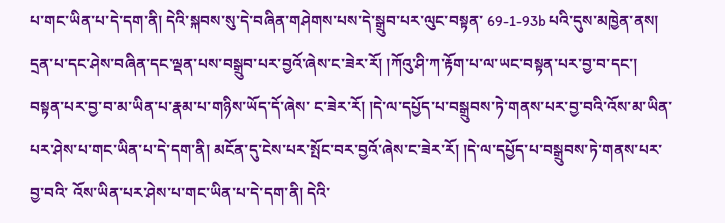པ་གང་ཡིན་པ་དེ་དག་ནི། དེའི་སྐབས་སུ་དེ་བཞིན་གཤེགས་པས་དེ་སྒྲུབ་པར་ལུང་བསྟན་ 69-1-93b པའི་དུས་མཁྱེན་ནས། དྲན་པ་དང་ཤེས་བཞིན་དང་ལྡན་པས་བསྒྲུབ་པར་བྱའོ་ཞེས་ང་ཟེར་རོ། །ཀོའུ་ཤི་ཀ་རྟོག་པ་ལ་ཡང་བསྟན་པར་བྱ་བ་དང་། བསྟན་པར་བྱ་བ་མ་ཡིན་པ་རྣམ་པ་གཉིས་ཡོད་དོ་ཞེས་ ང་ཟེར་རོ། །དེ་ལ་དཔྱོད་པ་བསྒྲུབས་ཏེ་གནས་པར་བྱ་བའི་འོས་མ་ཡིན་པར་ཤེས་པ་གང་ཡིན་པ་དེ་དག་ནི། མངོན་དུ་ངེས་པར་སྤོང་བར་བྱའོ་ཞེས་ང་ཟེར་རོ། །དེ་ལ་དཔྱོད་པ་བསྒྲུབས་ཏེ་གནས་པར་བྱ་བའི་ འོས་ཡིན་པར་ཤེས་པ་གང་ཡིན་པ་དེ་དག་ནི། དེའི་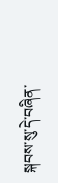སྐབས་སུ་དེ་བཞིན་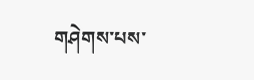གཤེགས་པས་